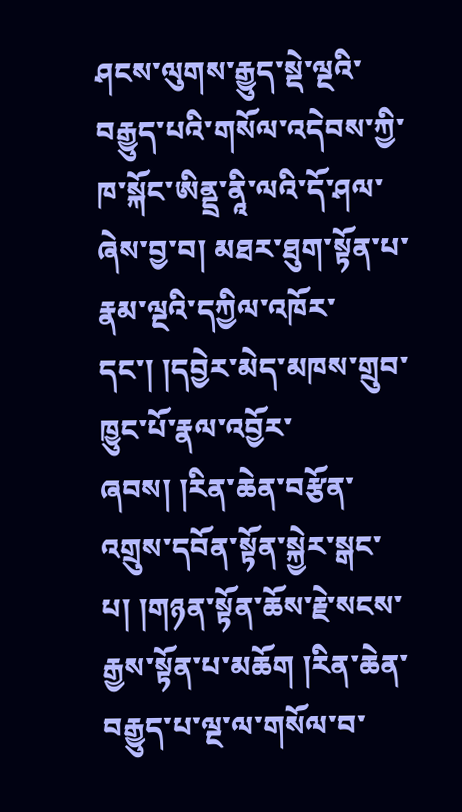ཤངས་ལུགས་རྒྱུད་སྡེ་ལྔའི་བརྒྱུད་པའི་གསོལ་འདེབས་ཀྱི་ཁ་སྐོང་ཨིནྡྲ་ནཱི་ལའི་དོ་ཤལ་ཞེས་བྱ་བ། མཐར་ཐུག་སྟོན་པ་རྣམ་ལྔའི་དཀྱིལ་འཁོར་དང་། །དབྱེར་མེད་མཁས་གྲུབ་ཁྱུང་པོ་རྣལ་འབྱོར་ཞབས། །རིན་ཆེན་བརྩོན་འགྲུས་དབོན་སྟོན་སྐྱེར་སྒང་པ། །གཉན་སྟོན་ཆོས་རྗེ་སངས་རྒྱས་སྟོན་པ་མཆོག །རིན་ཆེན་བརྒྱུད་པ་ལྔ་ལ་གསོལ་བ་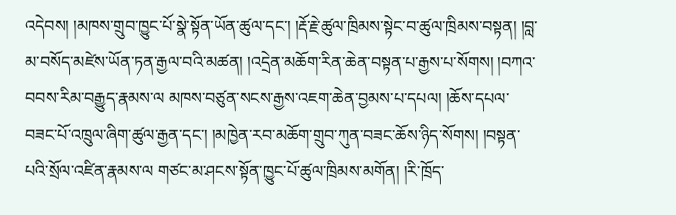འདེབས། །མཁས་གྲུབ་ཁྱུང་པོ་སྣེ་སྟོན་ཡོན་ཚུལ་དང་། །རྡོ་རྗེ་ཚུལ་ཁྲིམས་སྟེང་བ་ཚུལ་ཁྲིམས་བསྟན། །བླ་མ་བསོད་མཛེས་ཡོན་ཏན་རྒྱལ་བའི་མཚན། །འདྲེན་མཆོག་རིན་ཆེན་བསྟན་པ་རྒྱས་པ་སོགས། །བཀའ་བབས་རིམ་བརྒྱུད་རྣམས་ལ མཁས་བཙུན་སངས་རྒྱས་འཇག་ཆེན་བྱམས་པ་དཔལ། །ཆོས་དཔལ་བཟང་པོ་འཁྲུལ་ཞིག་ཚུལ་རྒྱན་དང་། །མཁྱེན་རབ་མཆོག་གྲུབ་ཀུན་བཟང་ཆོས་ཉིད་སོགས། །བསྟན་པའི་སྲོལ་འཛིན་རྣམས་ལ གཙང་མ་ཤངས་སྟོན་ཁྱུང་པོ་ཚུལ་ཁྲིམས་མགོན། །རི་ཁྲོད་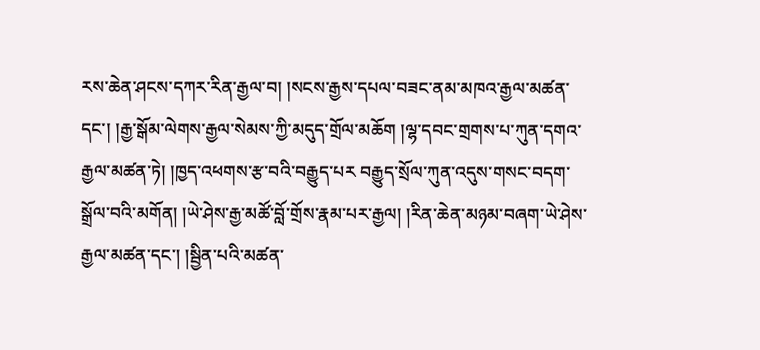རས་ཆེན་ཤངས་དཀར་རིན་རྒྱལ་བ། །སངས་རྒྱས་དཔལ་བཟང་ནམ་མཁའ་རྒྱལ་མཚན་དང་། །རྒྱ་སྒོམ་ལེགས་རྒྱལ་སེམས་ཀྱི་མདུད་གྲོལ་མཆོག །ལྷ་དབང་གྲགས་པ་ཀུན་དགའ་རྒྱལ་མཚན་ཏེ། །ཁྱད་འཕགས་རྩ་བའི་བརྒྱུད་པར བརྒྱུད་སྲོལ་ཀུན་འདུས་གསང་བདག་སྒྲོལ་བའི་མགོན། །ཡེ་ཤེས་རྒྱ་མཚོ་བློ་གྲོས་རྣམ་པར་རྒྱལ། །རིན་ཆེན་མཉམ་བཞག་ཡེ་ཤེས་རྒྱལ་མཚན་དང་། །སྦྱིན་པའི་མཚན་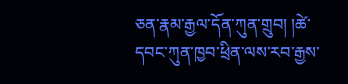ཅན་རྣམ་རྒྱལ་དོན་ཀུན་གྲུབ། །ཚེ་དབང་ཀུན་ཁྱབ་ཕྲིན་ལས་རབ་རྒྱས་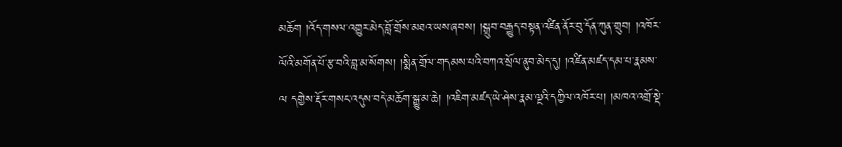མཆོག །འོད་གསལ་འགྱུར་མེད་བློ་གྲོས་མཐའ་ཡས་ཞབས། །སྒྲུབ་བརྒྱུད་བསྟན་འཛིན་ནོར་བུ་དོན་ཀུན་གྲུབ། །འཁོར་ལོའི་མགོན་པོ་རྩ་བའི་བླ་མ་སོགས། །སྨིན་གྲོལ་གདམས་པའི་བཀའ་སྲོལ་ནུབ་མེད་དུ། །འཛིན་མཛད་དམ་པ་རྣམས་ལ དགྱེས་རྡོར་གསང་འདུས་བདེ་མཆོག་སྒྱུ་མ་ཆེ། །འཇིག་མཛད་ཡེ་ཤེས་རྣམ་ལྔའི་དཀྱིལ་འཁོར་པ། །མཁའ་འགྲོ་སྡེ་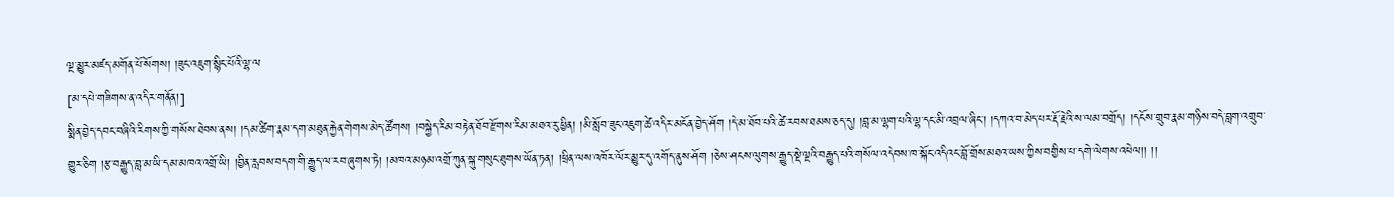ལྔ་མྱུར་མཛད་མགོན་པོ་སོགས། །ཟུང་འཇུག་སྙིང་པོའི་ལྷ་ལ
[མ་དཔེ་གཟིགས་ན་འདིར་གནོན།]
སྨིན་བྱེད་དབང་བཞིའི་རིགས་ཀྱི་གསོས་ཐེབས་ནས། །དམ་ཚིག་རྣམ་དག་མཐུན་རྐྱེན་གེགས་མེད་ཚོགས། །བསྐྱེད་རིམ་བརྟེན་ཐོབ་རྫོགས་རིམ་མཐའ་རུ་ཕྱིན། །མི་སློབ་ཟུང་འཇུག་ཚེ་འདིར་མངོན་བྱེད་ཤོག །དེ་མ་ཐོབ་པའི་ཚེ་རབས་ཐམས་ཅད་དུ། །བླ་མ་ལྷག་པའི་ལྷ་དང་མི་འབྲལ་ཞིང་། །དཀའ་བ་མེད་པར་རྡོ་རྗེའི་ས་ལམ་བགྲོད། །དངོས་གྲུབ་རྣམ་གཉིས་བདེ་བླག་འགྲུབ་གྱུར་ཅིག །རྩ་བརྒྱུད་བླ་མ་ཡི་དམ་མཁའ་འགྲོ་ཡི། །བྱིན་རླབས་བདག་གི་རྒྱུད་ལ་རབ་ཞུགས་ཏེ། །མཁའ་མཉམ་འགྲོ་ཀུན་སྐུ་གསུང་ཐུགས་ཡོན་ཏན། །ཕྲིན་ལས་འཁོར་ལོར་མྱུར་དུ་འགོད་ནུས་ཤོག །ཅེས་ཤངས་ལུགས་རྒྱུད་སྡེ་ལྔའི་བརྒྱུད་པའི་གསོལ་འདེབས་ཁ་སྐོང་འདིའང་བློ་གྲོས་མཐའ་ཡས་ཀྱིས་བགྱིས་པ་དགེ་ལེགས་འཕེལ།། །།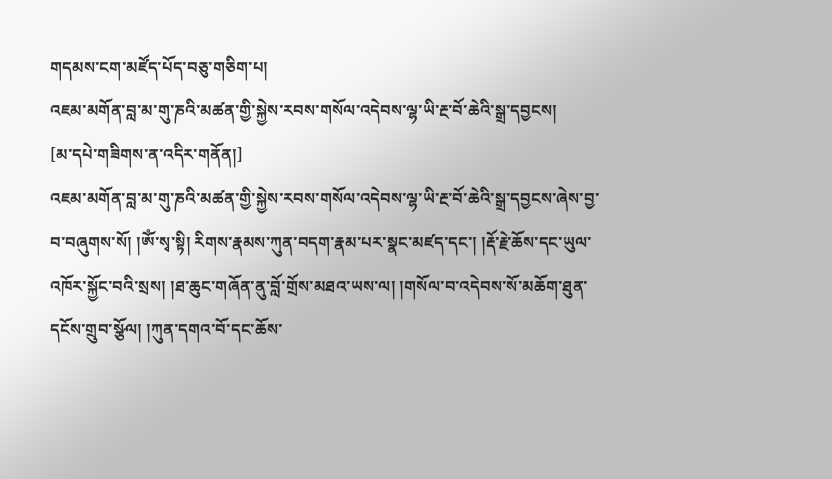གདམས་ངག་མཛོད་པོད་བཅུ་གཅིག་པ།
འཇམ་མགོན་བླ་མ་གུ་ཎའི་མཚན་གྱི་སྐྱེས་རབས་གསོལ་འདེབས་ལྷ་ཡི་རྔ་བོ་ཆེའི་སྒྲ་དབྱངས།
[མ་དཔེ་གཟིགས་ན་འདིར་གནོན།]
འཇམ་མགོན་བླ་མ་གུ་ཎའི་མཚན་གྱི་སྐྱེས་རབས་གསོལ་འདེབས་ལྷ་ཡི་རྔ་བོ་ཆེའི་སྒྲ་དབྱངས་ཞེས་བྱ་བ་བཞུགས་སོ། །ༀ་སྭ་སྟི། རིགས་རྣམས་ཀུན་བདག་རྣམ་པར་སྣང་མཛད་དང་། །རྡོ་རྗེ་ཆོས་དང་ཡུལ་འཁོར་སྐྱོང་བའི་སྲས། །ཐ་ཆུང་གཞོན་ནུ་བློ་གྲོས་མཐའ་ཡས་ལ། །གསོལ་བ་འདེབས་སོ་མཆོག་ཐུན་དངོས་གྲུབ་སྩོལ། །ཀུན་དགའ་བོ་དང་ཆོས་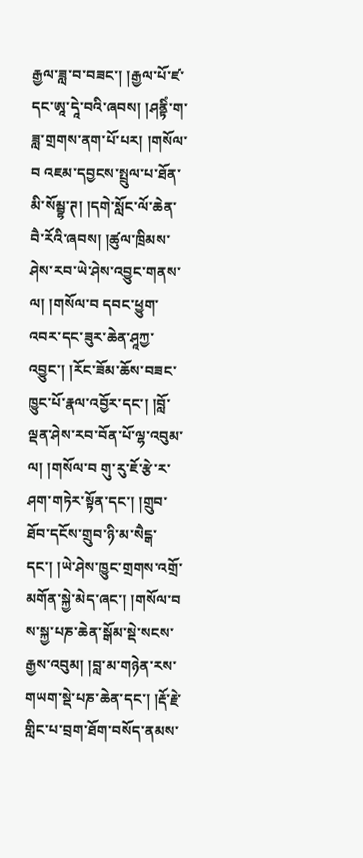རྒྱལ་ཟླ་བ་བཟང་། །རྒྱལ་པོ་ཛ་དང་ཨཱ་དཱེ་བའི་ཞབས། །ཤནྟིཾ་ག་ཟླ་གྲགས་ནག་པོ་པར། །གསོལ་བ འཇམ་དབྱངས་སྤྲུལ་པ་ཐོན་མི་སོམྦྷ་ཊ། །དགེ་སློང་ལོ་ཆེན་བཻ་རོའི་ཞབས། །ཚུལ་ཁྲིམས་ཤེས་རབ་ཡེ་ཤེས་འབྱུང་གནས་ལ། །གསོལ་བ དབང་ཕྱུག་འབར་དང་ཟུར་ཆེན་ཤཱཀྱ་འབྱུང་། །རོང་ཟོམ་ཆོས་བཟང་ཁྱུང་པོ་རྣལ་འབྱོར་དང་། །བློ་ལྡན་ཤེས་རབ་བོན་པོ་ལྷ་འབུམ་ལ། །གསོལ་བ གུ་རུ་ཇོ་རྩེ་ར་ཤག་གཏེར་སྟོན་དང་། །གྲུབ་ཐོབ་དངོས་གྲུབ་ཉི་མ་སཻངྒ་དང་། །ཡེ་ཤེས་ཁྱུང་གྲགས་འགྲོ་མགོན་སྐྱེ་མེད་ཞང་། །གསོལ་བ ས་སྐྱ་པཎ་ཆེན་སྒོམ་སྡེ་སངས་རྒྱས་འབུམ། །བླ་མ་གཉེན་རས་གཡག་སྡེ་པཎ་ཆེན་དང་། །རྡོ་རྗེ་གླིང་པ་བྲག་ཐོག་བསོད་ནམས་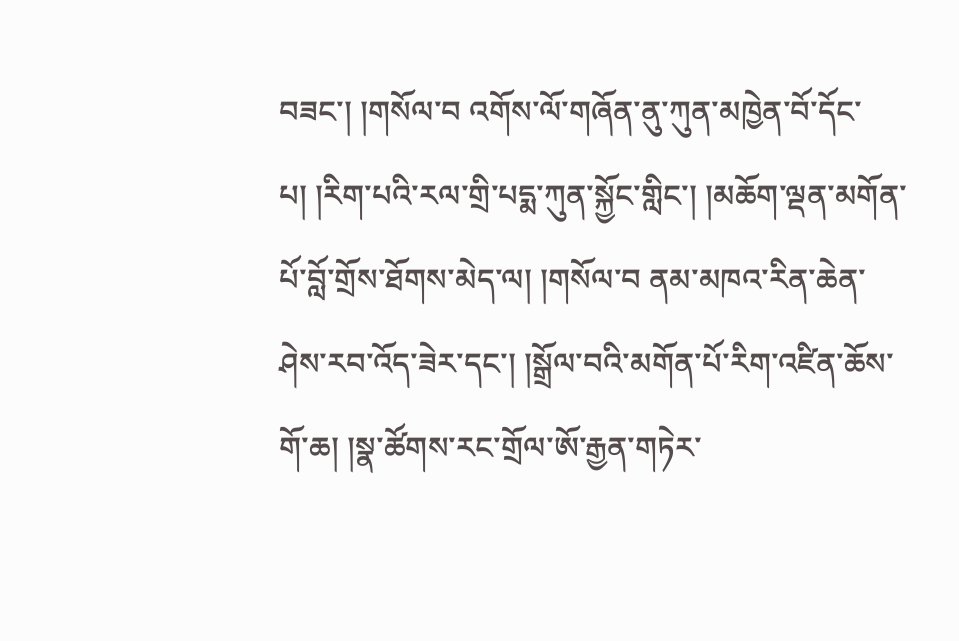བཟང་། །གསོལ་བ འགོས་ལོ་གཞོན་ནུ་ཀུན་མཁྱེན་བོ་དོང་པ། །རིག་པའི་རལ་གྲི་པདྨ་ཀུན་སྐྱོང་གླིང་། །མཆོག་ལྡན་མགོན་པོ་བློ་གྲོས་ཐོགས་མེད་ལ། །གསོལ་བ ནམ་མཁའ་རིན་ཆེན་ཤེས་རབ་འོད་ཟེར་དང་། །སྒྲོལ་བའི་མགོན་པོ་རིག་འཛིན་ཆོས་གོ་ཆ། །སྣ་ཚོགས་རང་གྲོལ་ཨོ་རྒྱན་གཏེར་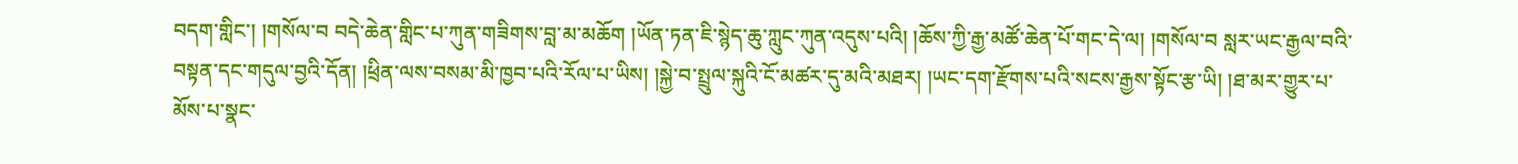བདག་གླིང་། །གསོལ་བ བདེ་ཆེན་གླིང་པ་ཀུན་གཟིགས་བླ་མ་མཆོག །ཡོན་ཏན་ཇི་སྙེད་ཆུ་ཀླུང་ཀུན་འདུས་པའི། །ཆོས་ཀྱི་རྒྱ་མཚོ་ཆེན་པོ་གང་དེ་ལ། །གསོལ་བ སླར་ཡང་རྒྱལ་བའི་བསྟན་དང་གདུལ་བྱའི་དོན། །ཕྲིན་ལས་བསམ་མི་ཁྱབ་པའི་རོལ་པ་ཡིས། །སྐྱེ་བ་སྤྲུལ་སྐུའི་ངོ་མཚར་དུ་མའི་མཐར། །ཡང་དག་རྫོགས་པའི་སངས་རྒྱས་སྟོང་རྩ་ཡི། །ཐ་མར་གྱུར་པ་མོས་པ་སྣང་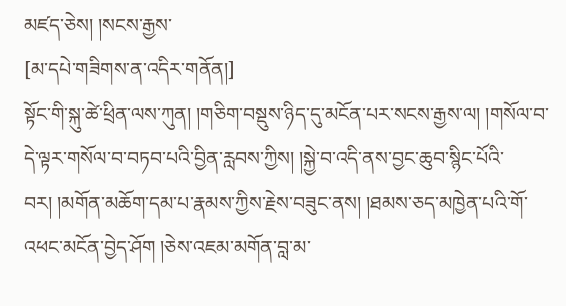མཛད་ཅེས། །སངས་རྒྱས་
[མ་དཔེ་གཟིགས་ན་འདིར་གནོན།]
སྟོང་གི་སྐུ་ཚེ་ཕྲིན་ལས་ཀུན། །གཅིག་བསྡུས་ཉིད་དུ་མངོན་པར་སངས་རྒྱས་ལ། །གསོལ་བ་དེ་ལྟར་གསོལ་བ་བཏབ་པའི་བྱིན་རླབས་ཀྱིས། །སྐྱེ་བ་འདི་ནས་བྱང་ཆུབ་སྙིང་པོའི་བར། །མགོན་མཆོག་དམ་པ་རྣམས་ཀྱིས་རྗེས་བཟུང་ནས། །ཐམས་ཅད་མཁྱེན་པའི་གོ་འཕང་མངོན་བྱེད་ཤོག །ཅེས་འཇམ་མགོན་བླ་མ་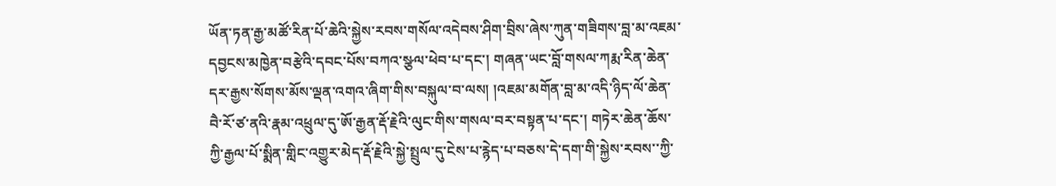ཡོན་ཏན་རྒྱ་མཚོ་རིན་པོ་ཆེའི་སྐྱེས་རབས་གསོལ་འདེབས་ཤིག་བྲིས་ཞེས་ཀུན་གཟིགས་བླ་མ་འཇམ་དབྱངས་མཁྱེན་བརྩེའི་དབང་པོས་བཀའ་སྩལ་ཕེབ་པ་དང་། གཞན་ཡང་བློ་གསལ་ཀརྨ་རིན་ཆེན་དར་རྒྱས་སོགས་མོས་ལྡན་འགའ་ཞིག་གིས་བསྐུལ་བ་ལས། །འཇམ་མགོན་བླ་མ་འདི་ཉིད་ལོ་ཆེན་བཻ་རོ་ཙ་ནའི་རྣམ་འཕྲུལ་དུ་ཨོ་རྒྱན་རྡོ་རྗེའི་ལུང་གིས་གསལ་བར་བསྟན་པ་དང་། གཏེར་ཆེན་ཆོས་ཀྱི་རྒྱལ་པོ་སྨིན་གླིང་འགྱུར་མེད་རྡོ་རྗེའི་སྐྱེ་སྤྲུལ་དུ་ངེས་པ་རྙེད་པ་བཅས་དེ་དག་གི་སྐྱེས་རབས་་ཀྱི་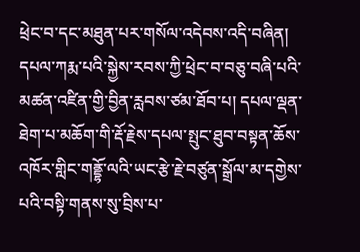ཕྲེང་བ་དང་མཐུན་པར་གསོལ་འདེབས་འདི་བཞིན། དཔལ་ཀརྨ་པའི་སྐྱེས་རབས་ཀྱི་ཕྲེང་བ་བཅུ་བཞི་པའི་མཚན་འཛིན་གྱི་བྱིན་རླབས་ཙམ་ཐོབ་པ། དཔལ་ལྡན་ཐེག་པ་མཆོག་གི་རྡོ་རྗེས་དཔལ་སྤུང་ཐུབ་བསྟན་ཆོས་འཁོར་གླིང་གནྡྷོ་ལའི་ཡང་རྩེ་རྗེ་བཙུན་སྒྲོལ་མ་དགྱེས་པའི་བསྟི་གནས་སུ་བྲིས་པ་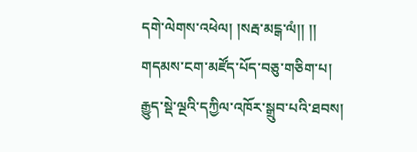དགེ་ལེགས་འཕེལ། །སརྦ་མངྒ་ལཾ།། །།
གདམས་ངག་མཛོད་པོད་བཅུ་གཅིག་པ།
རྒྱུད་སྡེ་ལྔའི་དཀྱིལ་འཁོར་སྒྲུབ་པའི་ཐབས།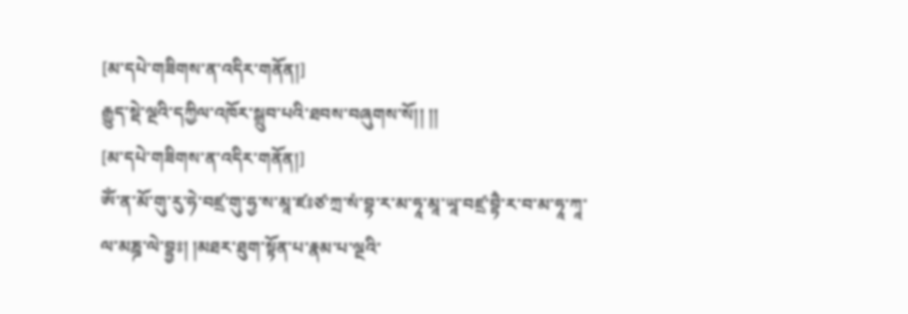[མ་དཔེ་གཟིགས་ན་འདིར་གནོན།]
རྒྱུད་སྡེ་ལྔའི་དཀྱིལ་འཁོར་སྒྲུབ་པའི་ཐབས་བཞུགས་སོ།། །།
[མ་དཔེ་གཟིགས་ན་འདིར་གནོན།]
ༀ་ན་མོ་གུ་རུ་ཧེ་བཛྲ་གུ་ཧྱ་ས་མཱ་ཛཿཙ་ཀྲ་སཾ་བྷ་ར་མ་ཧཱ་མཱ་ཡཱ་བཛྲ་བྷཻ་ར་བ་མ་ཧཱ་ཀཱ་ལ་མཎྜ་ལེ་བྷྱཿ། །མཐར་ཐུག་སྟོན་པ་རྣམ་པ་ལྔའི་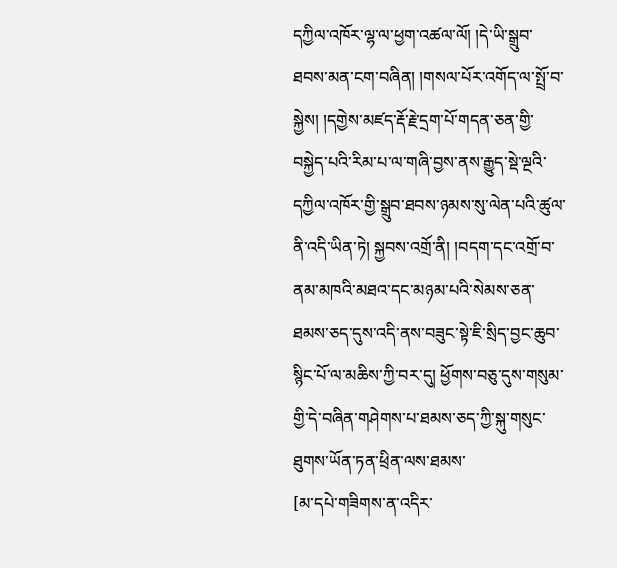དཀྱིལ་འཁོར་ལྷ་ལ་ཕྱག་འཚལ་ལོ། །དེ་ཡི་སྒྲུབ་ཐབས་མན་ངག་བཞིན། །གསལ་པོར་འགོད་ལ་སྤྲོ་བ་སྐྱེས། །དགྱེས་མཛད་རྡོ་རྗེ་དྲག་པོ་གདན་ཅན་གྱི་བསྐྱེད་པའི་རིམ་པ་ལ་གཞི་བྱས་ནས་རྒྱུད་སྡེ་ལྔའི་དཀྱིལ་འཁོར་གྱི་སྒྲུབ་ཐབས་ཉམས་སུ་ལེན་པའི་ཚུལ་ནི་འདི་ཡིན་ཏེ། སྐྱབས་འགྲོ་ནི། །བདག་དང་འགྲོ་བ་ནམ་མཁའི་མཐའ་དང་མཉམ་པའི་སེམས་ཅན་ཐམས་ཅད་དུས་འདི་ནས་བཟུང་སྟེ་ཇི་སྲིད་བྱང་ཆུབ་སྙིང་པོ་ལ་མཆིས་ཀྱི་བར་དུ། ཕྱོགས་བཅུ་དུས་གསུམ་གྱི་དེ་བཞིན་གཤེགས་པ་ཐམས་ཅད་ཀྱི་སྐུ་གསུང་ཐུགས་ཡོན་ཏན་ཕྲིན་ལས་ཐམས་
[མ་དཔེ་གཟིགས་ན་འདིར་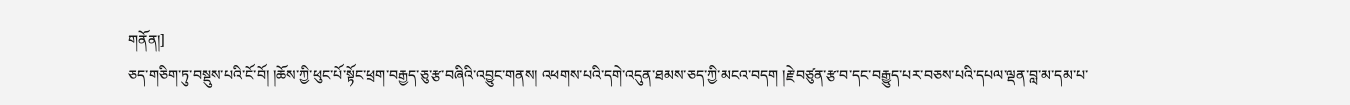གནོན།]
ཅད་གཅིག་ཏུ་བསྡུས་པའི་ངོ་བོ། །ཆོས་ཀྱི་ཕུང་པོ་སྟོང་ཕྲག་བརྒྱད་ཅུ་རྩ་བཞིའི་འབྱུང་གནས། འཕགས་པའི་དགེ་འདུན་ཐམས་ཅད་ཀྱི་མངའ་བདག །རྗེ་བཙུན་རྩ་བ་དང་བརྒྱུད་པར་བཅས་པའི་དཔལ་ལྡན་བླ་མ་དམ་པ་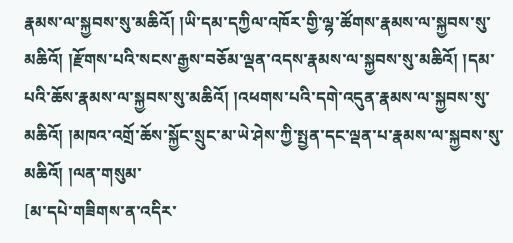རྣམས་ལ་སྐྱབས་སུ་མཆིའོ། །ཡི་དམ་དཀྱིལ་འཁོར་གྱི་ལྷ་ཚོགས་རྣམས་ལ་སྐྱབས་སུ་མཆིའོ། །རྫོགས་པའི་སངས་རྒྱས་བཅོམ་ལྡན་འདས་རྣམས་ལ་སྐྱབས་སུ་མཆིའོ། །དམ་པའི་ཆོས་རྣམས་ལ་སྐྱབས་སུ་མཆིའོ། །འཕགས་པའི་དགེ་འདུན་རྣམས་ལ་སྐྱབས་སུ་མཆིའོ། །མཁའ་འགྲོ་ཆོས་སྐྱོང་སྲུང་མ་ཡེ་ཤེས་ཀྱི་སྤྱན་དང་ལྡན་པ་རྣམས་ལ་སྐྱབས་སུ་མཆིའོ། །ལན་གསུམ་
[མ་དཔེ་གཟིགས་ན་འདིར་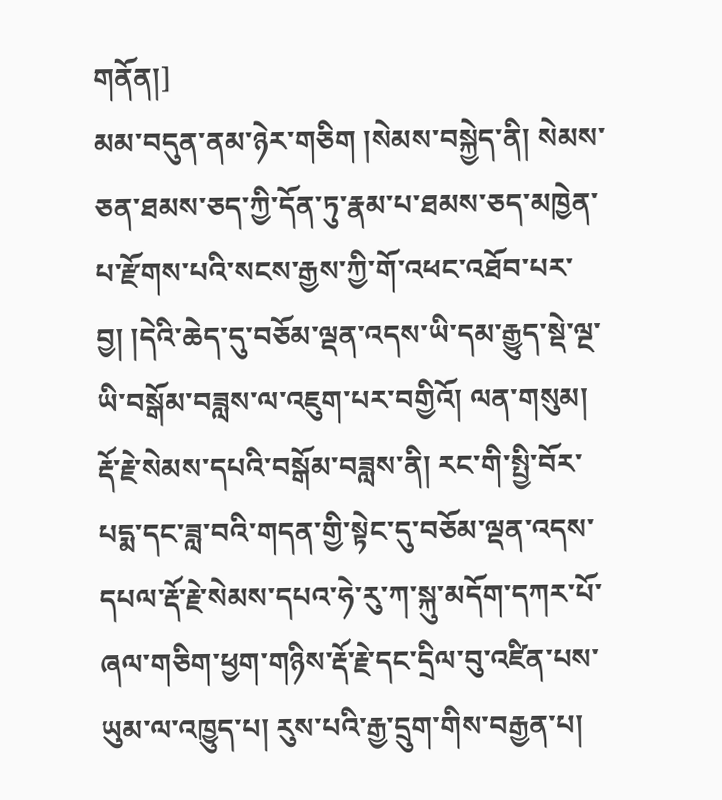གནོན།]
མམ་བདུན་ནམ་ཉེར་གཅིག །སེམས་བསྐྱེད་ནི། སེམས་ཅན་ཐམས་ཅད་ཀྱི་དོན་ཏུ་རྣམ་པ་ཐམས་ཅད་མཁྱེན་པ་རྫོགས་པའི་སངས་རྒྱས་ཀྱི་གོ་འཕང་འཐོབ་པར་བྱ། །དེའི་ཆེད་དུ་བཅོམ་ལྡན་འདས་ཡི་དམ་རྒྱུད་སྡེ་ལྔ་ཡི་བསྒོམ་བཟླས་ལ་འཇུག་པར་བགྱིའོ། ལན་གསུམ། རྡོ་རྗེ་སེམས་དཔའི་བསྒོམ་བཟླས་ནི། རང་གི་སྤྱི་བོར་པདྨ་དང་ཟླ་བའི་གདན་གྱི་སྟེང་དུ་བཅོམ་ལྡན་འདས་དཔལ་རྡོ་རྗེ་སེམས་དཔའ་ཧེ་རུ་ཀ་སྐུ་མདོག་དཀར་པོ་ཞལ་གཅིག་ཕྱག་གཉིས་རྡོ་རྗེ་དང་དྲིལ་བུ་འཛིན་པས་ཡུམ་ལ་འཁྱུད་པ། རུས་པའི་རྒྱ་དྲུག་གིས་བརྒྱན་པ།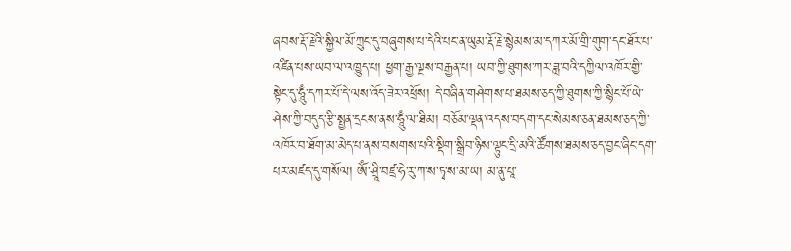ཞབས་རྡོ་རྗེའི་སྐྱིལ་མོ་ཀྲུང་དུ་བཞུགས་པ་དེའི་པང་ན་ཡུམ་རྡོ་རྗེ་སྙེམས་མ་དཀར་མོ་གྲི་གུག་དང་ཐོར་པ་འཛིན་པས་ཡབ་ལ་འཁྱུད་པ། ཕྱག་རྒྱ་ལྔས་བརྒྱན་པ། ཡབ་ཀྱི་ཐུགས་ཀར་ཟླ་བའི་དཀྱིལ་འཁོར་གྱི་སྟེང་དུ་ཧཱུྃ་དཀར་པོ་དེ་ལས་འོད་ཟེར་འཕྲོས། དེ་བཞིན་གཤེགས་པ་ཐམས་ཅད་ཀྱི་ཐུགས་ཀྱི་སྙིང་པོ་ཡེ་ཤེས་ཀྱི་བདུད་རྩི་སྤྱན་དྲངས་ནས་ཧཱུྃ་ལ་ཐིམ། བཅོམ་ལྡན་འདས་བདག་དང་སེམས་ཅན་ཐམས་ཅད་ཀྱི་འཁོར་བ་ཐོག་མ་མེད་པ་ནས་བསགས་པའི་སྡིག་སྒྲིབ་ཉིས་ལྟུང་དྲི་མའི་ཚོགས་ཐམས་ཅད་བྱང་ཞིང་དག་པར་མཛད་དུ་གསོལ། ༀ་ཤྲཱི་བཛྲ་ཧེ་རུ་ཀ་ས་ཏྭ་ས་མ་ཡ། མ་ནུ་པཱ་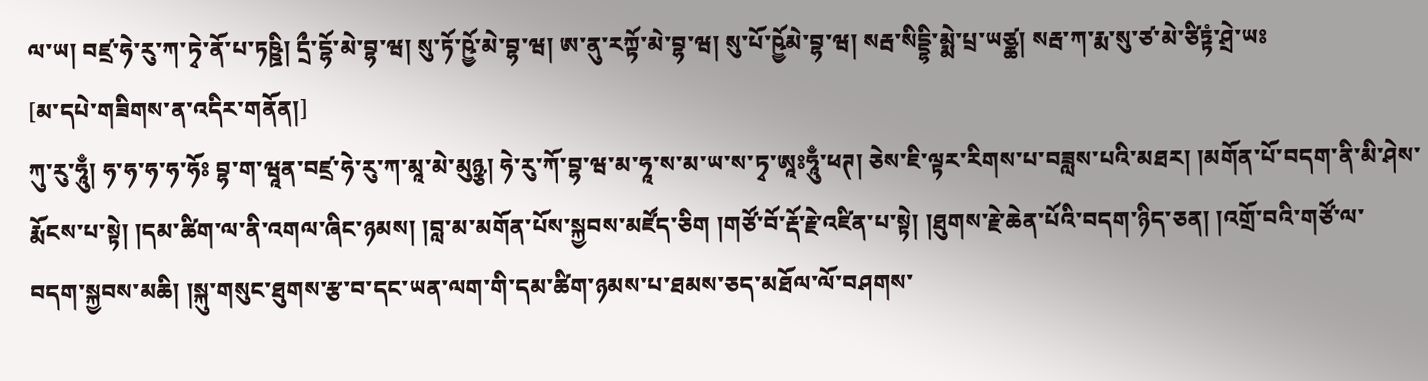ལ་ཡ། བཛྲ་ཧེ་རུ་ཀ་ཏྭེ་ནོ་པ་ཏཥྛི། དྲྀ་དྷོ་མེ་བྷ་ཝ། སུ་ཏོ་ཥྱོ་མེ་བྷ་ཝ། ཨ་ནུ་རཀྟོ་མེ་བྷ་ཝ། སུ་པོ་ཥྱོམེ་བྷ་ཝ། སརྦ་སིདྡྷི་མྨེ་པྲ་ཡཙྪ། སརྦ་ཀ་རྨ་སུ་ཙ་མེ་ཙིཏྟཾ་ཤྲེ་ཡཿ
[མ་དཔེ་གཟིགས་ན་འདིར་གནོན།]
ཀུ་རུ་ཧཱུྃ། ཧ་ཧ་ཧ་ཧ་ཧོཿ བྷ་ག་ཝཱན་བཛྲ་ཧེ་རུ་ཀ་མཱ་མེ་མུཉྩ། ཧེ་རུ་ཀོ་བྷ་ཝ་མ་ཧཱ་ས་མ་ཡ་ས་ཏྭ་ཨཱཿཧཱུྃ་ཕཊ། ཅེས་ཇི་ལྟར་རིགས་པ་བཟླས་པའི་མཐར། །མགོན་པོ་བདག་ནི་མི་ཤེས་རྨོངས་པ་སྟེ། །དམ་ཚིག་ལ་ནི་འགལ་ཞིང་ཉམས། །བླ་མ་མགོན་པོས་སྐྱབས་མཛོད་ཅིག །གཙོ་བོ་རྡོ་རྗེ་འཛིན་པ་སྟེ། །ཐུགས་རྗེ་ཆེན་པོའི་བདག་ཉིད་ཅན། །འགྲོ་བའི་གཙོ་ལ་བདག་སྐྱབས་མཆི། །སྐུ་གསུང་ཐུགས་རྩ་བ་དང་ཡན་ལག་གི་དམ་ཚིག་ཉམས་པ་ཐམས་ཅད་མཐོལ་ལོ་བཤགས་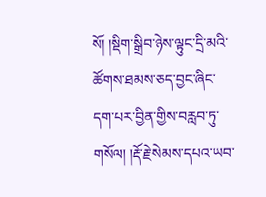སོ། །སྡིག་སྒྲིབ་ཉེས་ལྟུང་དྲི་མའི་ཚོགས་ཐམས་ཅད་བྱང་ཞིང་དག་པར་བྱིན་གྱིས་བརླབ་ཏུ་གསོལ། །རྡོ་རྗེ་སེམས་དཔའ་ཡབ་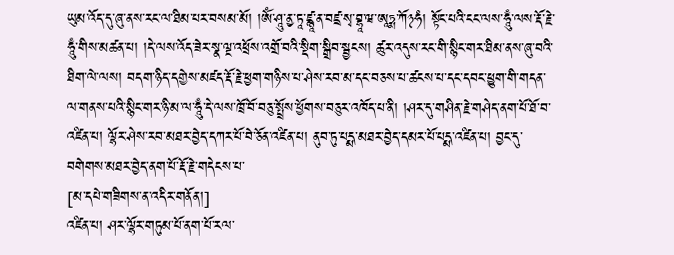ཡུམ་འོད་དུ་ཞུ་ནས་རང་ལ་ཐིམ་པར་བསམ་མོ། །ༀ་ཤཱུ་ནྱ་ཏཱ་ཛྙཱ་ན་བཛྲ་སྭ་བྷཱ་ཝ་ཨཱཏྨ་ཀོ྅ཧཾ། སྟོང་པའི་ངང་ལས་ཧཱུྃ་ལས་རྡོ་རྗེ་ཧཱུྃ་གིས་མཚན་པ། །དེ་ལས་འོད་ཟེར་སྣ་ལྔ་འཕྲོས་འགྲོ་བའི་སྡིག་སྒྲིབ་སྦྱངས། ཚུར་འདུས་རང་གི་སྙིང་གར་ཐིམ་ནས་ཞུ་བའི་ཐིག་ལེ་ལས། བདག་ཉིད་དགྱེས་མཛད་རྡོ་རྗེ་ཕྱག་གཉིས་པ་ཤེས་རབ་མ་དང་བཅས་པ་ཚངས་པ་དང་དབང་ཕྱུག་གི་གདན་ལ་གནས་པའི་སྙིང་གར་ཉི་མ་ལ་ཧཱུྃ་དེ་ལས་ཁྲོ་བོ་བཅུ་སྤྲོས་ཕྱོགས་བཅུར་འཁོད་པ་ནི། །ཤར་དུ་གཤིན་རྗེ་གཤེད་ནག་པོ་ཐོ་བ་འཛིན་པ། ལྷོར་ཤེས་རབ་མཐར་བྱེད་དཀར་པོ་བེ་ཅོན་འཛིན་པ། ནུབ་ཏུ་པདྨ་མཐར་བྱེད་དམར་པོ་པདྨ་འཛིན་པ། བྱང་དུ་བགེགས་མཐར་བྱེད་ནག་པོ་རྡོ་རྗེ་གདེངས་པ་
[མ་དཔེ་གཟིགས་ན་འདིར་གནོན།]
འཛིན་པ། ཤར་ལྷོར་གཏུམ་པོ་ནག་པོ་རལ་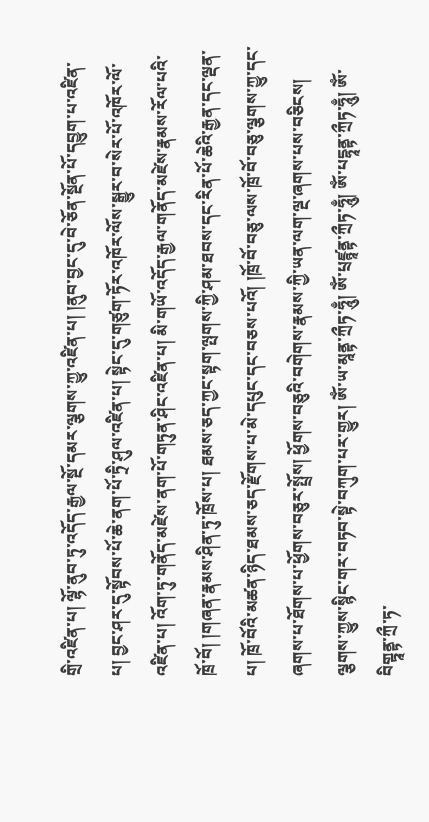གྲི་འཛིན་པ། ལྷོ་ནུབ་ཏུ་འདོད་རྒྱལ་སྔོ་དམར་ལྕགས་ཀྱུ་འཛིན་པ། །ནུབ་བྱང་དུ་བེ་ཅོན་སྔོན་པོ་དབྱུག་པ་འཛིན་པ། བྱང་ཤར་དུ་སྟོབས་པོ་ཆེ་ནག་པོ་ཏྲི་ཤུལ་འཛིན་པ། སྟེང་དུ་གཙུག་ཏོར་འཁོར་ལོས་སྒྱུར་བ་སེར་པོ་འཁོར་ལོ་འཛིན་པ། འོག་ཏུ་གནོད་མཛེས་ནག་པོ་གཏུན་ཤིང་འཛིན་པ། མི་གཡོ་འདོད་རྒྱལ་གནོད་མཛེས་རྣམས་རོལ་པའི་ཁྲོ་བོ། །གཞན་རྣམས་ཤིན་ཏུ་ཁྲོས་པ། ཐམས་ཅད་ཀྱང་སྟག་ལྤགས་ཀྱི་ཤམ་ཐབས་དང་རིན་པོ་ཆེའི་རྒྱན་དང་ལྡན་པ། ཁྲོ་བོའི་མཚན་ཉིད་ཐམས་ཅད་རྫོགས་པ་མེ་དཔུང་དང་བཅས་པའོ། །ཁྲོ་བོ་བཅུ་ལས་ཁྲོ་བོ་བཅུ་ལྕགས་ཀྱུ་དང་ཞགས་པ་ཐོགས་པ་ཕྱོགས་བཅུར་སྤྲོས། ཕྱོགས་བཅུའི་བགེགས་རྣམས་ཀྱི་ཡན་ལག་ལྔ་ཞགས་པས་བཅིངས། ལྕགས་ཀྱུས་སྙིང་གར་བཏབ་སྟེ་བཀུག་པར་གྱུར། ༀ་ཡ་མཱནྟ་ཀྲྀཏ་ཧཱུྃ། ༀ་པྲཛྙཱནྟ་ཀྲྀཏ་ཧཱུྃ། ༀ་པདྷཱནྟ་ཀྲྀཏ་ཧཱུྃ། ༀ་བིགྟཱནྟ་ཀྲྀ་ཏ་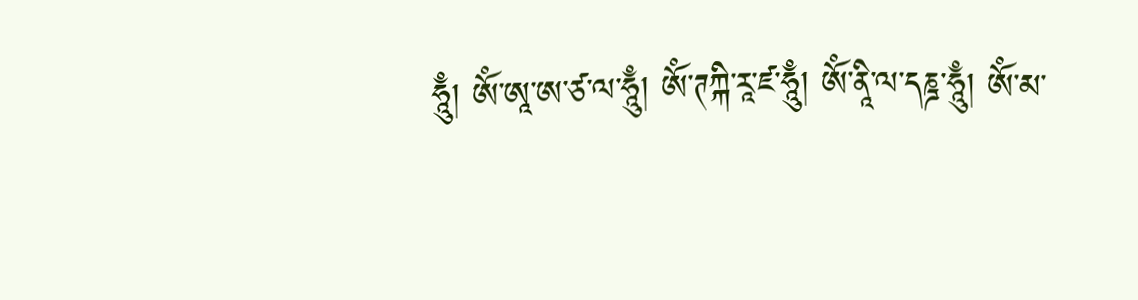ཧཱུྃ། ༀ་ཨཱ་ཨ་ཙ་ལ་ཧཱུྃ། ༀ་ཊཀྐི་རཱ་ཛ་ཧཱུྃ། ༀ་ནཱི་ལ་དཎྜ་ཧཱུྃ། ༀ་མ་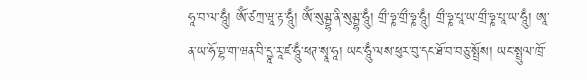ཧཱ་བ་ལ་ཧཱུྃ། ༀ་ཙཀྲ་ཝཱ་རྟ་ཧཱུྃ། ༀ་སུམྦྷ་ནི་སུམྦྷ་ཧཱུྃ། གྲྀ་ཧྞ་གྲྀ་ཧྞ་ཧཱུྃ། གྲྀ་ཧྞ་པཱ་ཡ་གྲྀ་ཧྞ་པཱ་ཡ་ཧཱུྃ། ཨཱ་ན་ཡ་ཧོ་བྷ་ག་ཝན་བི་དྱཱ་རཱ་ཛ་ཧཱུྃ་ཕཊ་སྭཱ་ཧཱ། ཡང་ཧཱུྃ་ལས་ཕུར་བུ་དང་ཐོ་བ་བཅུ་སྤྲོས། ཡང་སྤྲུལ་ཁྲོ་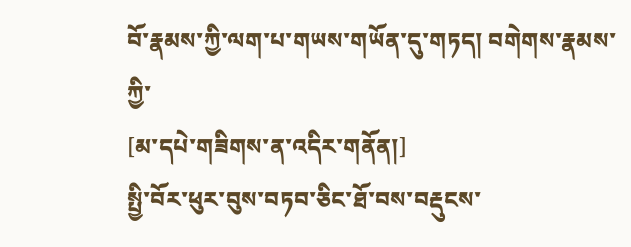བོ་རྣམས་ཀྱི་ལག་པ་གཡས་གཡོན་དུ་གཏད། བགེགས་རྣམས་ཀྱི་
[མ་དཔེ་གཟིགས་ན་འདིར་གནོན།]
སྤྱི་བོར་ཕུར་བུས་བཏབ་ཅིང་ཐོ་བས་བརྡུངས་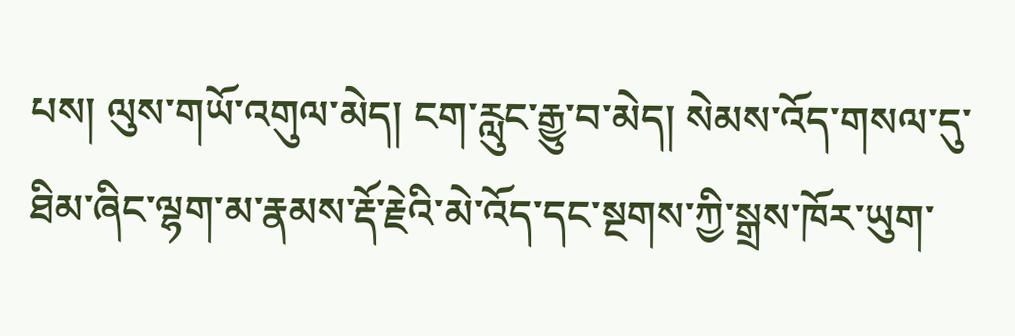པས། ལུས་གཡོ་འགུལ་མེད། ངག་རླུང་རྒྱུ་བ་མེད། སེམས་འོད་གསལ་དུ་ཐིམ་ཞིང་ལྷག་མ་རྣམས་རྡོ་རྗེའི་མེ་འོད་དང་སྔགས་ཀྱི་སྒྲས་ཁོར་ཡུག་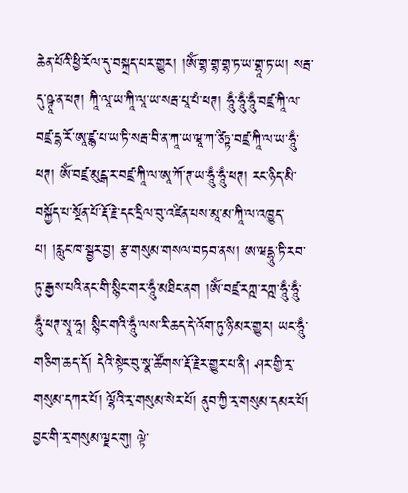ཆེན་པོའི་ཕྱི་རོལ་དུ་བསྐྲད་པར་གྱུར། །ༀ་གྷ་གྷ་གྷ་ཏ་ཡ་གྷཱ་ཏ་ཡ། སརྦ་དུ་ཥྚཱ་ན་ཕཊ། ཀཱི་ལཱ་ཡ་ཀཱི་ལཱ་ཡ་སརྦ་པཱ་པཾ་ཕཊ། ཧཱུྃ་ཧཱུྃ་ཧཱུྃ་བཛྲ་ཀཱི་ལ་བཛྲ་དྷ་རོ་ཨཱ་ཛྙ་པ་ཡ་ཏི་སརྦ་བི་ན་ཀཱ་ཡ་ཝཱ་ཀ་ཙིཏྟ་བཛྲ་ཀཱི་ལ་ཡ་ཧཱུྃ་ཕཊ། ༀ་བཛྲ་མུངྒ་ར་བཛྲ་ཀཱི་ལ་ཨཱ་ཀོ་ཊ་ཡ་ཧཱུྃ་ཧཱུྃ་ཕཊ། རང་ཉིད་མི་བསྐྱོད་པ་སྔོན་པོ་རྡོ་རྗེ་དང་དྲིལ་བུ་འཛིན་པས་མཱ་མ་ཀཱི་ལ་འཁྱུད་པ། །རླུང་ཁ་སྦྱར་བྱ། རྩ་གསུམ་གསལ་བཏབ་ནས། ཨ་ཝདྷཱུ་ཏི་རབ་ཏུ་རྒྱས་པའི་ནང་གི་སྙིང་གར་ཧཱུྃ་མཐིང་ནག །ༀ་བཛྲ་རཀྵ་རཀྵ་ཧཱུྃ་ཧཱུྃ་ཧཱུྃ་ཕཊ་སྭཱ་ཧཱ། སྙིང་གའི་ཧཱུྃ་ལས་རི་ཆད་དེ་འོག་ཏུ་ཉི་མར་གྱུར། ཡང་ཧཱུྃ་གཅིག་ཆད་དོ། དེའི་སྟེང་བུ་སྣ་ཚོགས་རྡོ་རྗེར་གྱུར་པ་ནི། ཤར་གྱི་རྭ་གསུམ་དཀར་པོ། ལྷོའི་རྭ་གསུམ་སེར་པོ། ནུབ་ཀྱི་རྭ་གསུམ་དམར་པོ། བྱང་གི་རྭ་གསུམ་ལྗང་གུ། ལྟེ་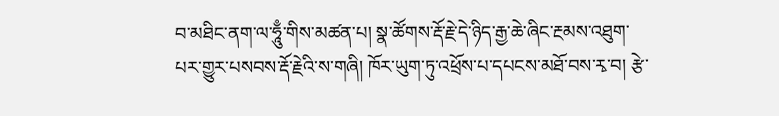བ་མཐིང་ནག་ལ་ཧཱུྃ་གིས་མཚན་པ། སྣ་ཚོགས་རྡོ་རྗེ་དེ་ཉིད་རྒྱ་ཆེ་ཞིང་རྔམས་འཐུག་པར་གྱུར་པསབས་རྡོ་རྗེའི་ས་གཞི། ཁོར་ཡུག་ཏུ་འཕྲོས་པ་དཔངས་མཐོ་བས་རྭ་བ། རྩེ་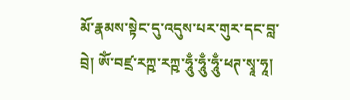མོ་རྣམས་སྟེང་དུ་འདུས་པར་གུར་དང་བླ་བྲེ། ༀ་བཛྲ་རཀྵ་རཀྵ་ཧཱུྃ་ཧཱུྃ་ཧཱུྃ་ཕཊ་སྭཱ་ཧཱ།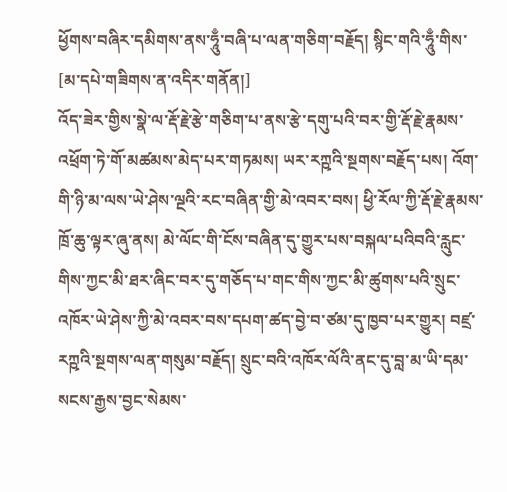ཕྱོགས་བཞིར་དམིགས་ནས་ཧཱུྃ་བཞི་པ་ལན་གཅིག་བརྗོད། སྙིང་གའི་ཧཱུྃ་གིས་
[མ་དཔེ་གཟིགས་ན་འདིར་གནོན།]
འོད་ཟེར་གྱིས་སྣེ་ལ་རྡོ་རྗེ་རྩེ་གཅིག་པ་ནས་རྩེ་དགུ་པའི་བར་གྱི་རྡོ་རྗེ་རྣམས་འཕྲོག་ཏེ་གོ་མཚམས་མེད་པར་གཏམས། ཡར་རཀྵའི་སྔགས་བརྗོད་པས། འོག་གི་ཉི་མ་ལས་ཡེ་ཤེས་ལྔའི་རང་བཞིན་གྱི་མེ་འབར་བས། ཕྱི་རོལ་ཀྱི་རྡོ་རྗེ་རྣམས་ཁྲོ་ཆུ་ལྟར་ཞུ་ནས། མེ་ལོང་གི་ངོས་བཞིན་དུ་གྱུར་པས་བསྐལ་པའིབའི་རླུང་གིས་ཀྱང་མི་ཐར་ཞིང་བར་དུ་གཅོད་པ་གང་གིས་ཀྱང་མི་ཚུགས་པའི་སྲུང་འཁོར་ཡེ་ཤེས་ཀྱི་མེ་འབར་བས་དཔག་ཚད་བྱེ་བ་ཙམ་དུ་ཁྱབ་པར་གྱུར། བཛྲ་རཀྵའི་སྔགས་ལན་གསུམ་བརྗོད། སྲུང་བའི་འཁོར་ལོའི་ནང་དུ་བླ་མ་ཡི་དམ་སངས་རྒྱས་བྱང་སེམས་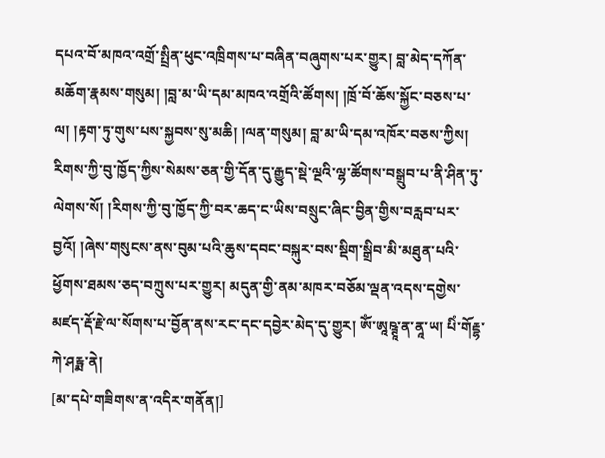དཔའ་བོ་མཁའ་འགྲོ་སྤྲིན་ཕུང་འཁྲིགས་པ་བཞིན་བཞུགས་པར་གྱུར། བླ་མེད་དཀོན་མཆོག་རྣམས་གསུམ། །བླ་མ་ཡི་དམ་མཁའ་འགྲོའི་ཚོགས། །ཁྲོ་བོ་ཆོས་སྐྱོང་བཅས་པ་ལ། །རྟག་ཏུ་གུས་པས་སྐྱབས་སུ་མཆི། །ལན་གསུམ། བླ་མ་ཡི་དམ་འཁོར་བཅས་ཀྱིས། རིགས་ཀྱི་བུ་ཁྱོད་ཀྱིས་སེམས་ཅན་གྱི་དོན་དུ་རྒྱུད་སྡེ་ལྔའི་ལྷ་ཚོགས་བསྒྲུབ་པ་ནི་ཤིན་ཏུ་ལེགས་སོ། །རིགས་ཀྱི་བུ་ཁྱོད་ཀྱི་བར་ཆད་ང་ཡིས་བསྲུང་ཞིང་བྱིན་གྱིས་བརླབ་པར་བྱའོ། །ཞེས་གསུངས་ནས་བུམ་པའི་ཆུས་དབང་བསྐུར་བས་སྡིག་སྒྲིབ་མི་མཐུན་པའི་ཕྱོགས་ཐམས་ཅད་བཀྲུས་པར་གྱུར། མདུན་གྱི་ནམ་མཁར་བཅོམ་ལྡན་འདས་དགྱེས་མཛད་རྡོ་རྗེ་ལ་སོགས་པ་བྱོན་ནས་རང་དང་དབྱེར་མེད་དུ་གྱུར། ༀ་ཨཱཥྚཱ་ན་ནཱ་ཡ། པིཾ་གོརྡྷ་ཀེ་ཤརྟྨ་ནེ།
[མ་དཔེ་གཟིགས་ན་འདིར་གནོན།]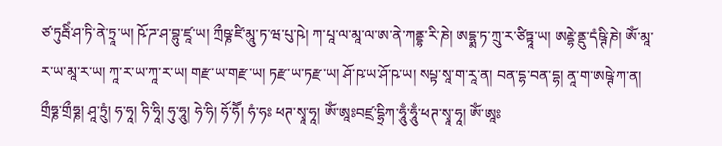ཙ་ཏུརྦིཾ་ཤ་ཏི་ནེ་ཏྲཱ་ཡ། ཥོ་ཌ་ཤ་བྷུ་ཛཱ་ཡ། ཀྲྀཥྞ་ཛི་མཱུ་ཏ་ཝ་པུ་ཥེ། ཀ་པཱ་ལ་མཱ་ལ་ཨ་ནེ་ཀནྡྷ་རི་ཎེ། ཨདྷྨ་ཏ་ཀྲུ་ར་ཙིཏྟཱ་ཡ། ཨརྡྷེ་ནྡུ་དཾཥྚི་ཎེ། ༀ་མཱ་ར་ཡ་མཱ་ར་ཡ། ཀཱ་ར་ཡ་ཀཱ་ར་ཡ། གརྫ་ཡ་གརྫ་ཡ། ཏརྫ་ཡ་ཏརྫ་ཡ། ཤོ་ཥ་ཡ་ཤོ་ཥ་ཡ། སཔྟ་སཱ་ག་རཱ་ན། བན་དྷ་བན་དྷ། ནཱ་ག་ཨཥྚེ་ཀ་ན། གྲྀཧྞ་གྲྀཧྞ། ཤཱ་ཏྲུཾ། ཧ་ཧཱ། ཧི་ཧཱི། ཧུ་ཧཱུ། ཧེ་ཧི། ཧོ་ཧཽ། ཧཾ་ཧཿ ཕཊ་སྭཱ་ཧཱ། ༀ་ཨཱཿབཛྲ་དྷྲིཀ་ཧཱུྃ་ཧཱུྃ་ཕཊ་སྭཱ་ཧཱ། ༀ་ཨཱཿ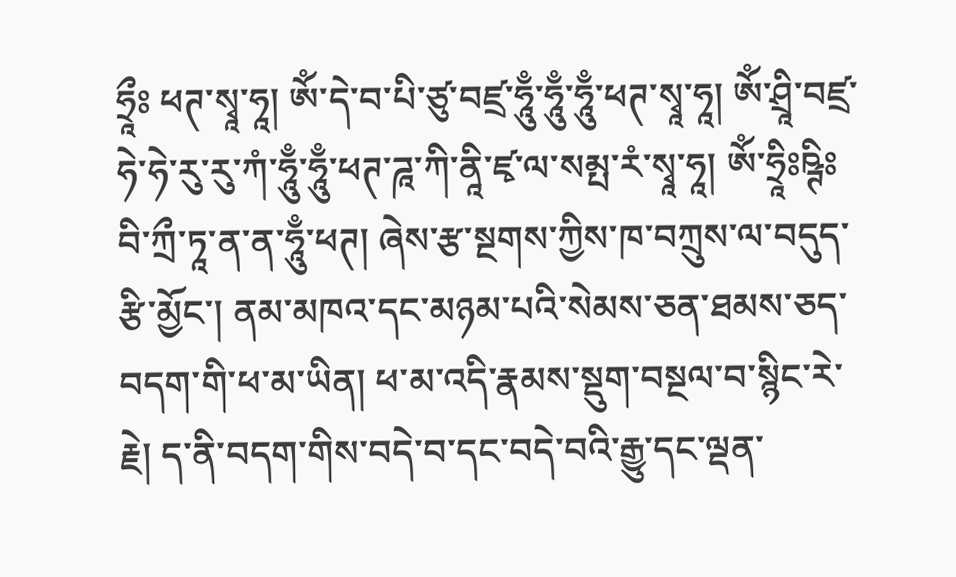ཧྲཱྀཿ ཕཊ་སྭཱ་ཧཱ། ༀ་དེ་བ་པི་ཙུ་བཛྲ་ཧཱུྃ་ཧཱུྃ་ཧཱུྃ་ཕཊ་སྭཱ་ཧཱ། ༀ་ཤྲཱི་བཛྲ་ཧེ་ཧེ་རུ་རུ་ཀཾ་ཧཱུྃ་ཧཱུྃ་ཕཊ་ཌཱ་ཀི་ནཱི་ཛྭ་ལ་སམྤ་རཾ་སྭཱ་ཧཱ། ༀ་ཧྲཱིཿཥྚིཿབི་ཀྲྀ་ཏཱ་ན་ན་ཧཱུྃ་ཕཊ། ཞེས་རྩ་སྔགས་ཀྱིས་ཁ་བཀྲུས་ལ་བདུད་རྩི་མྱོང་། ནམ་མཁའ་དང་མཉམ་པའི་སེམས་ཅན་ཐམས་ཅད་བདག་གི་ཕ་མ་ཡིན། ཕ་མ་འདི་རྣམས་སྡུག་བསྔལ་བ་སྙིང་རེ་རྗེ། ད་ནི་བདག་གིས་བདེ་བ་དང་བདེ་བའི་རྒྱུ་དང་ལྡན་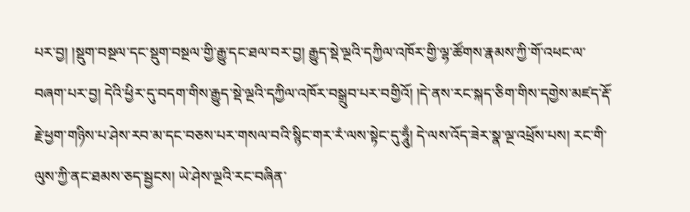པར་བྱ། །སྡུག་བསྔལ་དང་སྡུག་བསྔལ་གྱི་རྒྱུ་དང་ཐལ་བར་བྱ། རྒྱུད་སྡེ་ལྔའི་དཀྱིལ་འཁོར་གྱི་ལྷ་ཚོགས་རྣམས་ཀྱི་གོ་འཕང་ལ་བཞག་པར་བྱ། དེའི་ཕྱིར་དུ་བདག་གིས་རྒྱུད་སྡེ་ལྔའི་དཀྱིལ་འཁོར་བསྒྲུབ་པར་བགྱིའོ། །དེ་ནས་རང་སྐད་ཅིག་གིས་དགྱེས་མཛད་རྡོ་རྗེ་ཕྱག་གཉིས་པ་ཤེས་རབ་མ་དང་བཅས་པར་གསལ་བའི་སྙིང་གར་རཾ་ལས་སྟེང་དུ་ཧཱུྃ། དེ་ལས་འོད་ཟེར་སྣ་ལྔ་འཕྲོས་པས། རང་གི་ལུས་ཀྱི་ནང་ཐམས་ཅད་སྦྱངས། ཡེ་ཤེས་ལྔའི་རང་བཞིན་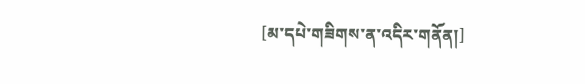[མ་དཔེ་གཟིགས་ན་འདིར་གནོན།]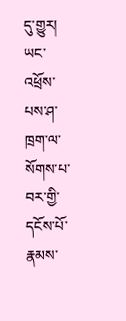དུ་གྱུར། ཡང་འཕྲོས་པས་ཤ་ཁྲག་ལ་སོགས་པ་བར་གྱི་དངོས་པོ་རྣམས་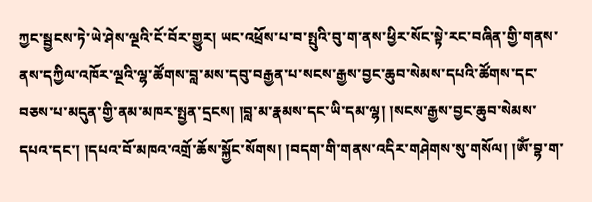ཀྱང་སྦྱངས་ཏེ་ཡེ་ཤེས་ལྔའི་ངོ་བོར་གྱུར། ཡང་འཕྲོས་པ་བ་སྤུའི་བུ་ག་ནས་ཕྱིར་སོང་སྟེ་རང་བཞིན་གྱི་གནས་ནས་དཀྱིལ་འཁོར་ལྔའི་ལྷ་ཚོགས་བླ་མས་དབུ་བརྒྱན་པ་སངས་རྒྱས་བྱང་ཆུབ་སེམས་དཔའི་ཚོགས་དང་བཅས་པ་མདུན་གྱི་ནམ་མཁར་སྤྱན་དྲངས། །བླ་མ་རྣམས་དང་ཡི་དམ་ལྷ། །སངས་རྒྱས་བྱང་ཆུབ་སེམས་དཔའ་དང་། །དཔའ་བོ་མཁའ་འགྲོ་ཆོས་སྐྱོང་སོགས། །བདག་གི་གནས་འདིར་གཤེགས་སུ་གསོལ། །ༀ་བྷ་ག་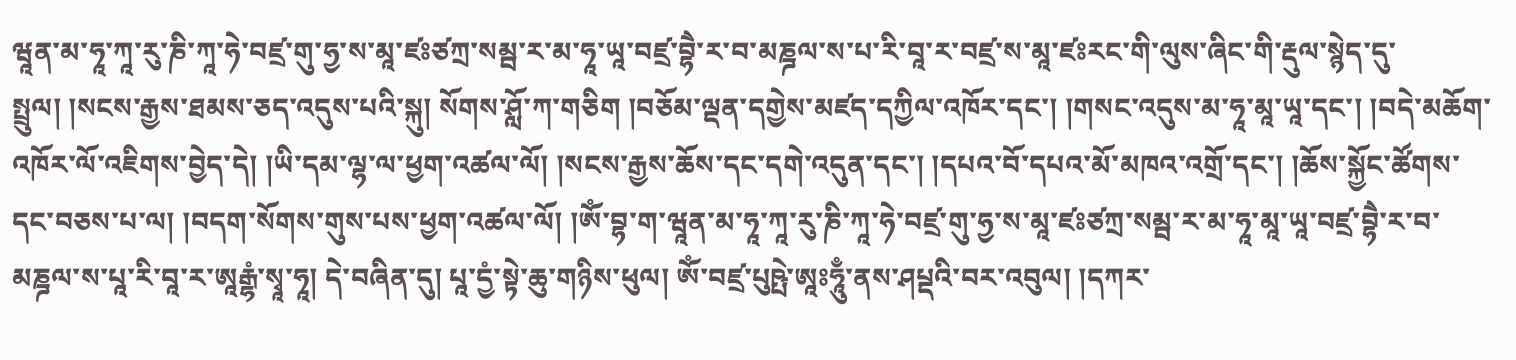ཝཱན་མ་ཧཱ་ཀཱ་རུ་ཎི་ཀཱ་ཧེ་བཛྲ་གུ་ཧྱ་ས་མཱ་ཛཿཙཀྲ་སམྦ་ར་མ་ཧཱ་ཡཱ་བཛྲ་བྷཻ་ར་བ་མཎྜལ་ས་པ་རི་བཱ་ར་བཛྲ་ས་མཱ་ཛཿརང་གི་ལུས་ཞིང་གི་རྡུལ་སྙེད་དུ་སྤྲུལ། །སངས་རྒྱས་ཐམས་ཅད་འདུས་པའི་སྐུ། སོགས་ཤློ་ཀ་གཅིག །བཅོམ་ལྡན་དགྱེས་མཛད་དཀྱིལ་འཁོར་དང་། །གསང་འདུས་མ་ཧཱ་མཱ་ཡཱ་དང་། །བདེ་མཆོག་འཁོར་ལོ་འཇིགས་བྱེད་དེ། །ཡི་དམ་ལྷ་ལ་ཕྱག་འཚལ་ལོ། །སངས་རྒྱས་ཆོས་དང་དགེ་འདུན་དང་། །དཔའ་བོ་དཔའ་མོ་མཁའ་འགྲོ་དང་། །ཆོས་སྐྱོང་ཚོགས་དང་བཅས་པ་ལ། །བདག་སོགས་གུས་པས་ཕྱག་འཚལ་ལོ། །ༀ་བྷ་ག་ཝཱན་མ་ཧཱ་ཀཱ་རུ་ཎི་ཀཱ་ཧེ་བཛྲ་གུ་ཧྱ་ས་མཱ་ཛཿཙཀྲ་སམྦ་ར་མ་ཧཱ་མཱ་ཡཱ་བཛྲ་བྷཻ་ར་བ་མཎྜལ་ས་པཱ་རི་བཱ་ར་ཨཱརྒྷཾ་སྭཱ་ཧཱ། དེ་བཞིན་དུ། པཱ་དྱཾ་སྟེ་ཆུ་གཉིས་ཕུལ། ༀ་བཛྲ་པུཥྤེ་ཨཱཿཧཱུྃ་ནས་ཤཔྡའི་བར་འབུལ། །དཀར་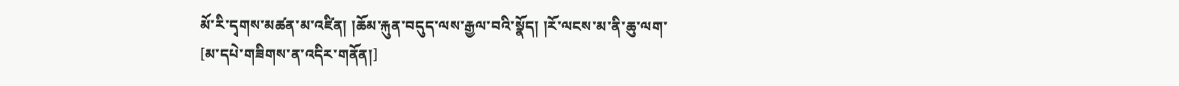མོ་རི་དྭགས་མཚན་མ་འཛིན། །ཆོམ་རྐུན་བདུད་ལས་རྒྱལ་བའི་སྣོད། །རོ་ལངས་མ་ནི་ཆུ་ལག་
[མ་དཔེ་གཟིགས་ན་འདིར་གནོན།]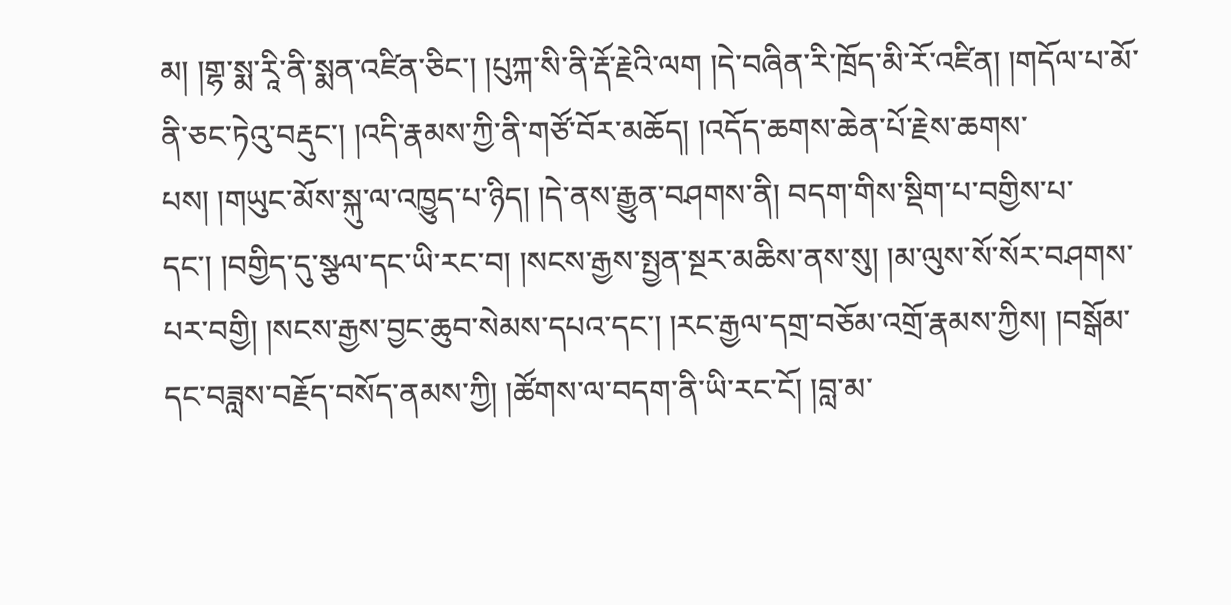མ། །གྷ་སྨ་རཱི་ནི་སྨན་འཛིན་ཅིང་། །པུཀྐ་སི་ནི་རྡོ་རྗེའི་ལག །དེ་བཞིན་རི་ཁྲོད་མི་རོ་འཛིན། །གདོལ་པ་མོ་ནི་ཅང་ཏེའུ་བརྡུང་། །འདི་རྣམས་ཀྱི་ནི་གཙོ་བོར་མཆོད། །འདོད་ཆགས་ཆེན་པོ་རྗེས་ཆགས་པས། །གཡུང་མོས་སྐུ་ལ་འཁྱུད་པ་ཉིད། །དེ་ནས་རྒྱུན་བཤགས་ནི། བདག་གིས་སྡིག་པ་བགྱིས་པ་དང་། །བགྱིད་དུ་སྩལ་དང་ཡི་རང་བ། །སངས་རྒྱས་སྤྱན་སྔར་མཆིས་ནས་སུ། །མ་ལུས་སོ་སོར་བཤགས་པར་བགྱི། །སངས་རྒྱས་བྱང་ཆུབ་སེམས་དཔའ་དང་། །རང་རྒྱལ་དགྲ་བཅོམ་འགྲོ་རྣམས་ཀྱིས། །བསྒོམ་དང་བཟླས་བརྗོད་བསོད་ནམས་ཀྱི། །ཚོགས་ལ་བདག་ནི་ཡི་རང་ངོ། །བླ་མ་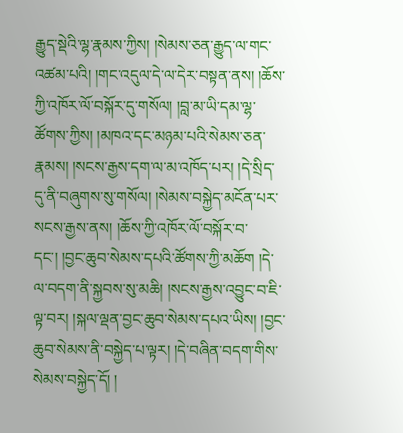རྒྱུད་སྡེའི་ལྷ་རྣམས་ཀྱིས། །སེམས་ཅན་རྒྱུད་ལ་གང་འཚམ་པའི། །གང་འདུལ་དེ་ལ་དེར་བསྟན་ནས། །ཆོས་ཀྱི་འཁོར་ལོ་བསྐོར་དུ་གསོལ། །བླ་མ་ཡི་དམ་ལྷ་ཚོགས་ཀྱིས། །མཁའ་དང་མཉམ་པའི་སེམས་ཅན་རྣམས། །སངས་རྒྱས་དག་ལ་མ་འཁོད་པར། །དེ་སྲིད་དུ་ནི་བཞུགས་སུ་གསོལ། །སེམས་བསྐྱེད་མངོན་པར་སངས་རྒྱས་ནས། །ཆོས་ཀྱི་འཁོར་ལོ་བསྐོར་བ་དང་། །བྱང་ཆུབ་སེམས་དཔའི་ཚོགས་ཀྱི་མཆོག །དེ་ལ་བདག་ནི་སྐྱབས་སུ་མཆི། །སངས་རྒྱས་འབྱུང་བ་ཇི་ལྟ་བར། །སྐལ་ལྡན་བྱང་ཆུབ་སེམས་དཔའ་ཡིས། །བྱང་ཆུབ་སེམས་ནི་བསྐྱེད་པ་ལྟར། །དེ་བཞིན་བདག་གིས་སེམས་བསྐྱེད་དོ། །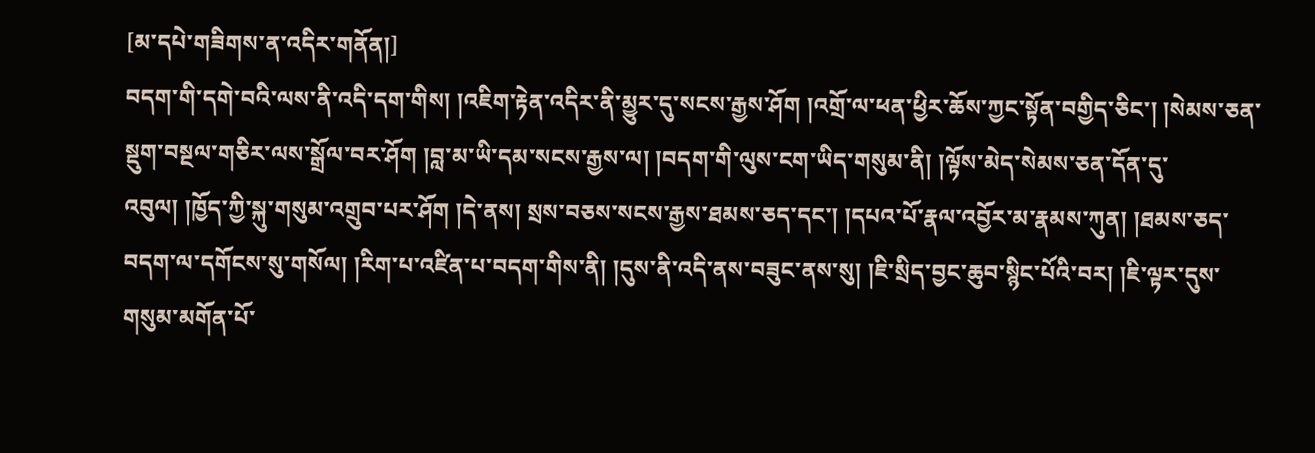[མ་དཔེ་གཟིགས་ན་འདིར་གནོན།]
བདག་གི་དགེ་བའི་ལས་ནི་འདི་དག་གིས། །འཇིག་རྟེན་འདིར་ནི་མྱུར་དུ་སངས་རྒྱས་ཤོག །འགྲོ་ལ་ཕན་ཕྱིར་ཆོས་ཀྱང་སྟོན་བགྱིད་ཅིང་། །སེམས་ཅན་སྡུག་བསྔལ་གཅིར་ལས་སྒྲོལ་བར་ཤོག །བླ་མ་ཡི་དམ་སངས་རྒྱས་ལ། །བདག་གི་ལུས་ངག་ཡིད་གསུམ་ནི། །ལྟོས་མེད་སེམས་ཅན་དོན་དུ་འབུལ། །ཁྱོད་ཀྱི་སྐུ་གསུམ་འགྲུབ་པར་ཤོག །དེ་ནས། སྲས་བཅས་སངས་རྒྱས་ཐམས་ཅད་དང་། །དཔའ་པོ་རྣལ་འབྱོར་མ་རྣམས་ཀུན། །ཐམས་ཅད་བདག་ལ་དགོངས་སུ་གསོལ། །རིག་པ་འཛིན་པ་བདག་གིས་ནི། །དུས་ནི་འདི་ནས་བཟུང་ནས་སུ། །ཇི་སྲིད་བྱང་ཆུབ་སྙིང་པོའི་བར། །ཇི་ལྟར་དུས་གསུམ་མགོན་པོ་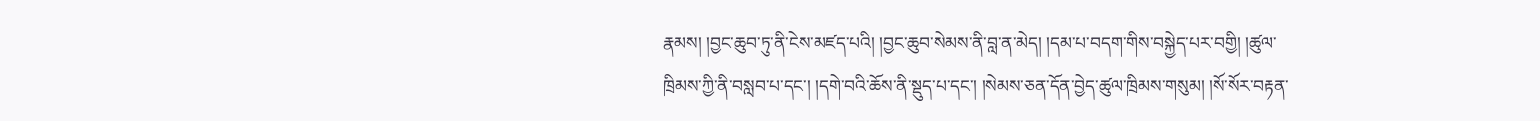རྣམས། །བྱང་ཆུབ་ཏུ་ནི་ངེས་མཛད་པའི། །བྱང་ཆུབ་སེམས་ནི་བླ་ན་མེད། །དམ་པ་བདག་གིས་བསྐྱེད་པར་བགྱི། །ཚུལ་ཁྲིམས་ཀྱི་ནི་བསླབ་པ་དང་། །དགེ་བའི་ཆོས་ནི་སྡུད་པ་དང་། །སེམས་ཅན་དོན་བྱེད་ཚུལ་ཁྲིམས་གསུམ། །སོ་སོར་བརྟན་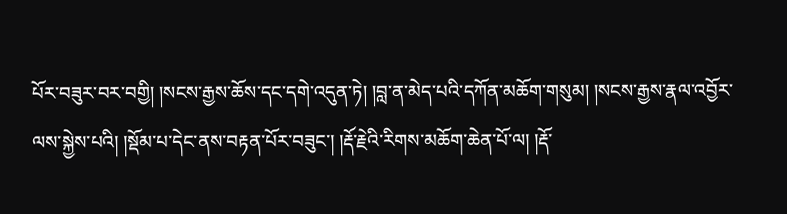པོར་བཟུར་བར་བགྱི། །སངས་རྒྱས་ཆོས་དང་དགེ་འདུན་ཏེ། །བླ་ན་མེད་པའི་དཀོན་མཆོག་གསུམ། །སངས་རྒྱས་རྣལ་འབྱོར་ལས་སྐྱེས་པའི། །སྡོམ་པ་དེང་ནས་བརྟན་པོར་བཟུང་། །རྡོ་རྗེའི་རིགས་མཆོག་ཆེན་པོ་ལ། །རྡོ་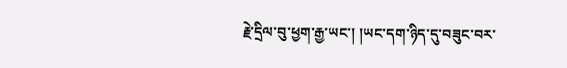རྗེ་དྲིལ་བུ་ཕྱག་རྒྱ་ཡང་། །ཡང་དག་ཉིད་དུ་བཟུང་བར་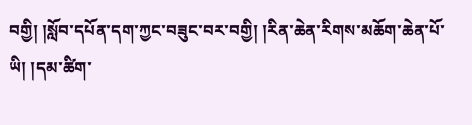བགྱི། །སློབ་དཔོན་དག་ཀྱང་བཟུང་བར་བགྱི། །རིན་ཆེན་རིགས་མཆོག་ཆེན་པོ་ཡི། །དམ་ཚིག་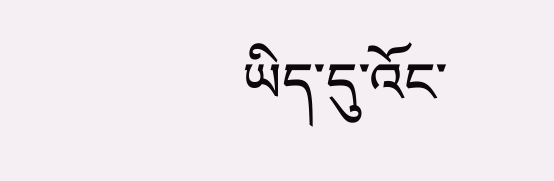ཡིད་དུ་འོང་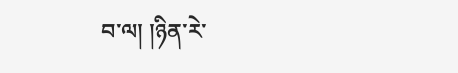བ་ལ། །ཉིན་རེ་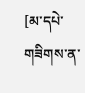[མ་དཔེ་གཟིགས་ན་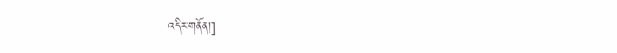འདིར་གནོན།]